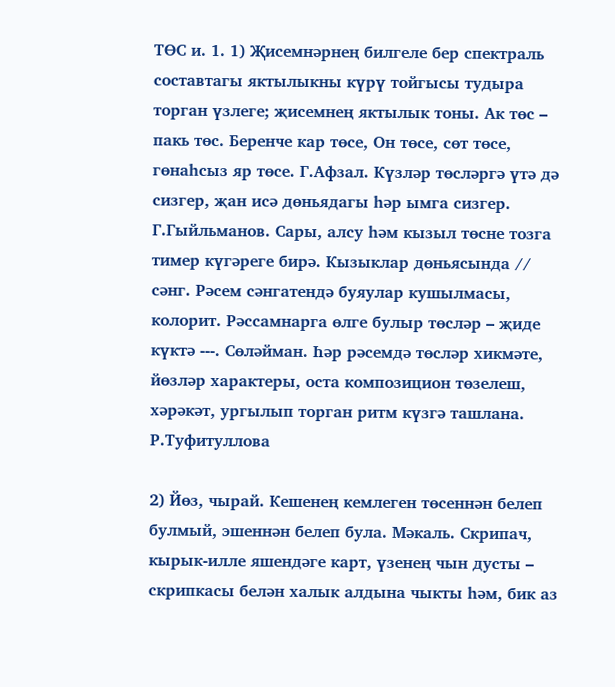ТӨС и. 1. 1) Җисемнәрнең билгеле бер спектраль составтагы яктылыкны күрү тойгысы тудыра торган үзлеге; җисемнең яктылык тоны. Ак төс – пакь төс. Беренче кар төсе, Он төсе, сөт төсе, гөнаһсыз яр төсе. Г.Афзал. Күзләр төсләргә үтә дә сизгер, җан исә дөньядагы һәр ымга сизгер. Г.Гыйльманов. Сары, алсу һәм кызыл төсне тозга тимер күгәреге бирә. Кызыклар дөньясында // сәнг. Рәсем сәнгатендә буяулар кушылмасы, колорит. Рәссамнарга өлге булыр төсләр – җиде күктә ---. Сөләйман. Һәр рәсемдә төсләр хикмәте, йөзләр характеры, оста композицион төзелеш, хәрәкәт, ургылып торган ритм күзгә ташлана. Р.Туфитуллова

2) Йөз, чырай. Кешенең кемлеген төсеннән белеп булмый, эшеннән белеп була. Мәкаль. Скрипач, кырык-илле яшендәге карт, үзенең чын дусты – скрипкасы белән халык алдына чыкты һәм, бик аз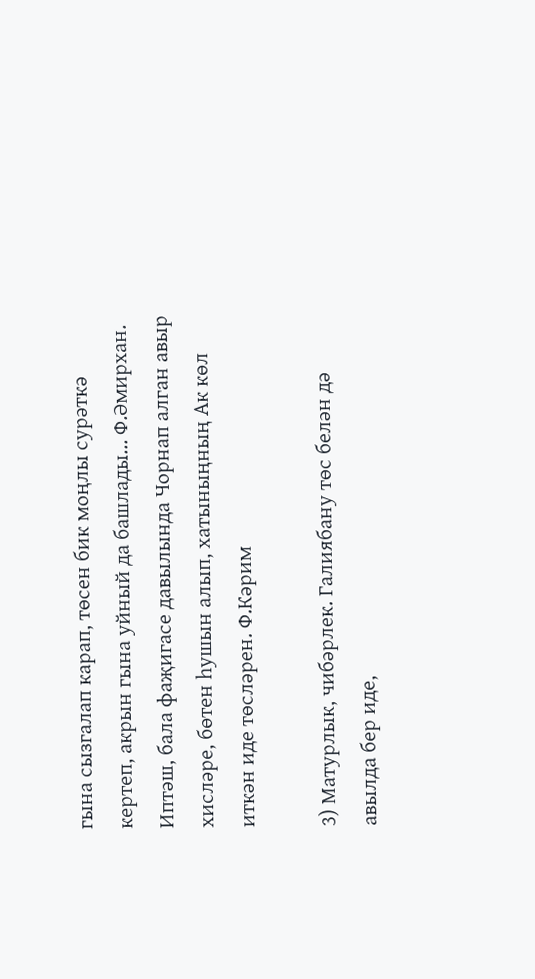гына сызгалап карап, төсен бик моңлы сурәткә кертеп, акрын гына уйный да башлады... Ф.Әмирхан. Иптәш, бала фаҗигасе давылында Чорнап алган авыр хисләре, бөтен һушын алып, хатыныңның Ак көл иткән иде төсләрен. Ф.Кәрим

3) Матурлык, чибәрлек. Галиябану төс белән дә авылда бер иде,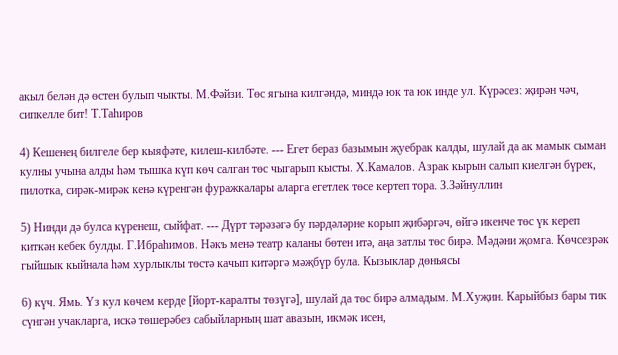акыл белән дә өстен булып чыкты. М.Фәйзи. Төс ягына килгәндә, миндә юк та юк инде ул. Күрәсез: җирән чәч, сипкелле бит! Т.Таһиров

4) Кешенең билгеле бер кыяфәте, килеш-килбәте. --- Егет бераз базымын җуебрак калды, шулай да ак мамык сыман кулны учына алды һәм тышка күп көч салган төс чыгарып кысты. Х.Камалов. Азрак кырын салып киелгән бүрек, пилотка, сирәк-мирәк кенә күренгән фуражкалары аларга егетлек төсе кертеп тора. З.Зәйнуллин

5) Нинди дә булса күренеш, сыйфат. --- Дүрт тәрәзәгә бу пәрдәләрне корып җибәргәч, өйгә икенче төс үк кереп киткән кебек булды. Г.Ибраһимов. Нәкъ менә театр каланы бөтен итә, аңа затлы төс бирә. Мәдәни җомга. Көчсезрәк гыйшык кыйнала һәм хурлыклы төстә качып китәргә мәҗбүр була. Кызыклар дөньясы

6) күч. Ямь. Үз кул көчем керде [йорт-каралты төзүгә], шулай да төс бирә алмадым. М.Хуҗин. Карыйбыз бары тик сүнгән учакларга, искә төшерәбез сабыйларның шат авазын, икмәк исен,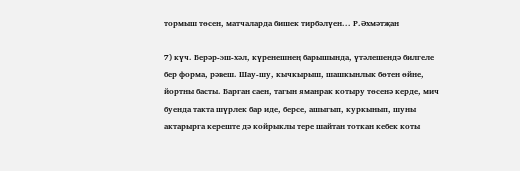тормыш төсен, матчаларда бишек тирбәлүен... Р.Әхмәтҗан

7) күч. Берәр-эш-хәл, күренешнең барышында, үтәлешендә билгеле бер форма, рәвеш. Шау-шу, кычкырыш, шашкынлык бөтен өйне, йортны басты. Барган саен, тагын яманрак котыру төсенә керде, мич буенда такта шүрлек бар иде, берсе, ашыгып, куркынып, шуны актарырга кереште дә койрыклы тере шайтан тоткан кебек коты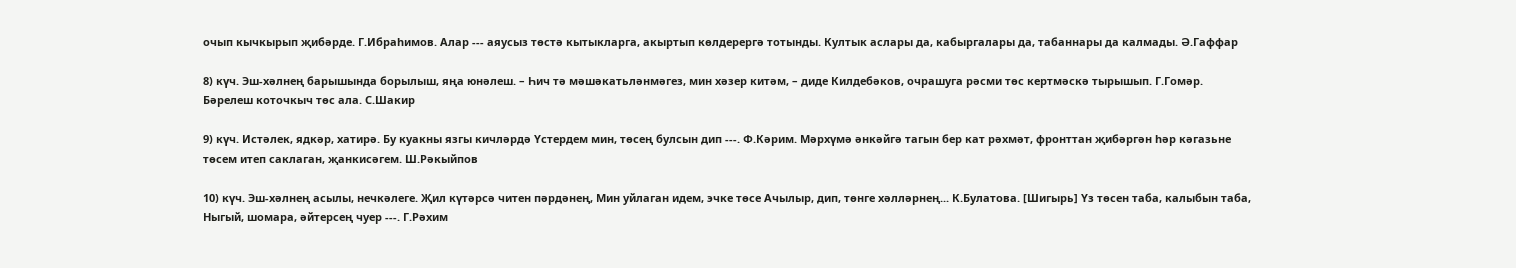очып кычкырып җибәрде. Г.Ибраһимов. Алар --- аяусыз төстә кытыкларга, акыртып көлдерергә тотынды. Култык аслары да, кабыргалары да, табаннары да калмады. Ә.Гаффар

8) күч. Эш-хәлнең барышында борылыш, яңа юнәлеш. – Һич тә мәшәкатьләнмәгез, мин хәзер китәм, – диде Килдебәков, очрашуга рәсми төс кертмәскә тырышып. Г.Гомәр. Бәрелеш коточкыч төс ала. С.Шакир

9) күч. Истәлек, ядкәр, хатирә. Бу куакны язгы кичләрдә Үстердем мин, төсең булсын дип ---. Ф.Кәрим. Мәрхүмә әнкәйгә тагын бер кат рәхмәт, фронттан җибәргән һәр кәгазьне төсем итеп саклаган, җанкисәгем. Ш.Рәкыйпов

10) күч. Эш-хәлнең асылы, нечкәлеге. Җил күтәрсә читен пәрдәнең, Мин уйлаган идем, эчке төсе Ачылыр, дип, төнге хәлләрнең... К.Булатова. [Шигырь] Үз төсен таба, калыбын таба, Ныгый, шомара, әйтерсең чуер ---. Г.Рәхим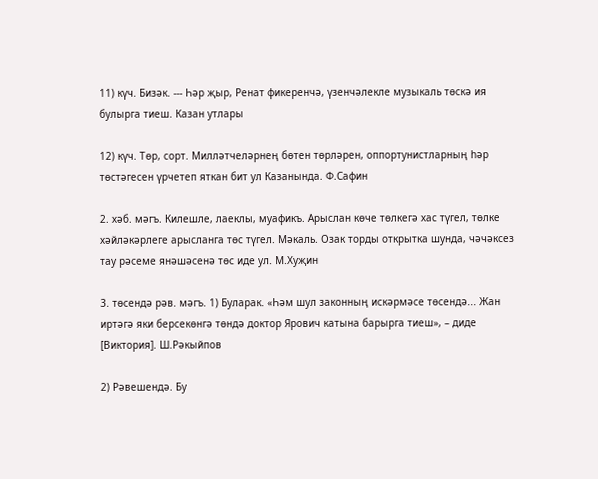11) күч. Бизәк. --- Һәр җыр, Ренат фикеренчә, үзенчәлекле музыкаль төскә ия булырга тиеш. Казан утлары

12) күч. Төр, сорт. Милләтчеләрнең бөтен төрләрен, оппортунистларның һәр төстәгесен үрчетеп яткан бит ул Казанында. Ф.Сафин

2. хәб. мәгъ. Килешле, лаеклы, муафикъ. Арыслан көче төлкегә хас түгел, төлке хәйләкәрлеге арысланга төс түгел. Мәкаль. Озак торды открытка шунда, чәчәксез тау рәсеме янәшәсенә төс иде ул. М.Хуҗин

3. төсендә рәв. мәгъ. 1) Буларак. «Һәм шул законның искәрмәсе төсендә... Жан иртәгә яки берсекөнгә төндә доктор Ярович катына барырга тиеш», – диде [Виктория]. Ш.Рәкыйпов

2) Рәвешендә. Бу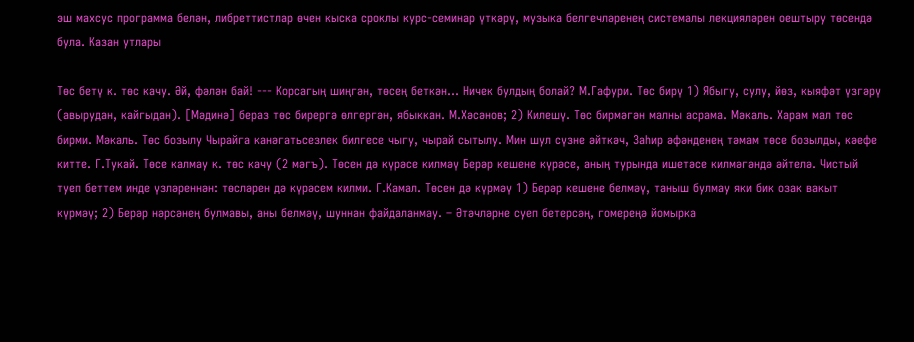эш махсус программа белән, либреттистлар өчен кыска сроклы курс-семинар үткәрү, музыка белгечләренең системалы лекцияләрен оештыру төсендә була. Казан утлары

Төс бетү к. төс качу. Әй, фәлән бай! --- Корсагың шиңгән, төсең беткән... Ничек булдың болай? М.Гафури. Төс бирү 1) Ябыгу, сулу, йөз, кыяфәт үзгәрү (авырудан, кайгыдан). [Мәдинә] бераз төс бирергә өлгергән, ябыккан. М.Хәсәнов; 2) Килешү. Төс бирмәгән малны асрама. Мәкаль. Харам мал төс бирми. Мәкаль. Төс бозылу Чырайга канәгатьсезлек билгесе чыгу, чырай сытылу. Мин шул сүзне әйткәч, Заһир әфәнденең тәмам төсе бозылды, кәефе китте. Г.Тукай. Төсе калмау к. төс качу (2 мәгъ). Төсен дә күрәсе килмәү Берәр кешене күрәсе, аның турында ишетәсе килмәгәндә әйтелә. Чистый туеп беттем инде үзләреннән: төсләрен дә күрәсем килми. Г.Камал. Төсен дә күрмәү 1) Берәр кешене белмәү, таныш булмау яки бик озак вакыт күрмәү; 2) Берәр нәрсәнең булмавы, аны белмәү, шуннан файдаланмау. – Әтәчләрне суеп бетерсәң, гомереңә йомырка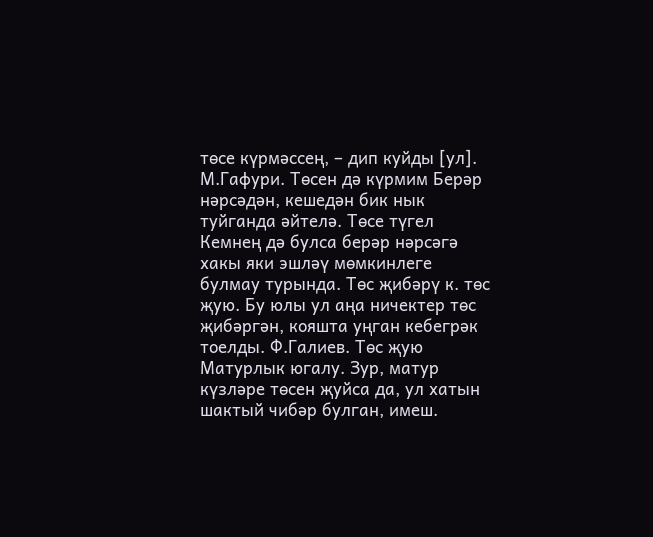төсе күрмәссең, – дип куйды [ул]. М.Гафури. Төсен дә күрмим Берәр нәрсәдән, кешедән бик нык туйганда әйтелә. Төсе түгел Кемнең дә булса берәр нәрсәгә хакы яки эшләү мөмкинлеге булмау турында. Төс җибәрү к. төс җую. Бу юлы ул аңа ничектер төс җибәргән, кояшта уңган кебегрәк тоелды. Ф.Галиев. Төс җую Матурлык югалу. Зур, матур күзләре төсен җуйса да, ул хатын шактый чибәр булган, имеш.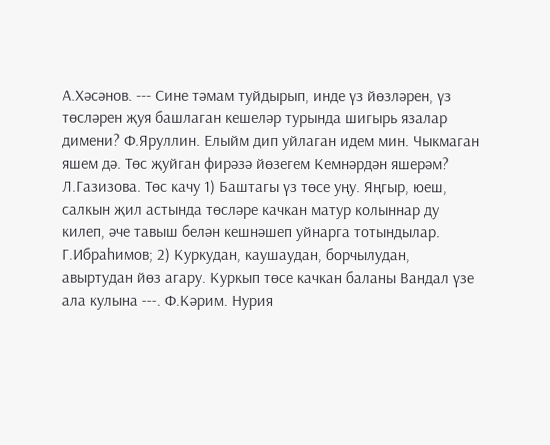А.Хәсәнов. --- Сине тәмам туйдырып, инде үз йөзләрен, үз төсләрен җуя башлаган кешеләр турында шигырь язалар димени? Ф.Яруллин. Елыйм дип уйлаган идем мин. Чыкмаган яшем дә. Төс җуйган фирәзә йөзегем Кемнәрдән яшерәм? Л.Газизова. Төс качу 1) Баштагы үз төсе уңу. Яңгыр, юеш, салкын җил астында төсләре качкан матур колыннар ду килеп, әче тавыш белән кешнәшеп уйнарга тотындылар. Г.Ибраһимов; 2) Куркудан, каушаудан, борчылудан, авыртудан йөз агару. Куркып төсе качкан баланы Вандал үзе ала кулына ---. Ф.Кәрим. Нурия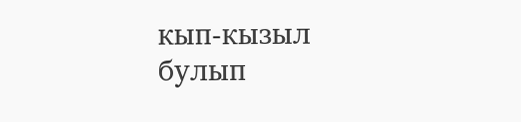кып-кызыл булып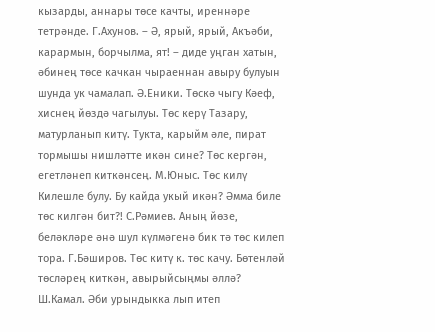кызарды, аннары төсе качты, иреннәре тетрәнде. Г.Ахунов. – Ә, ярый, ярый, Акъәби, карармын, борчылма, ят! – диде уңган хатын, әбинең төсе качкан чыраеннан авыру булуын шунда ук чамалап. Ә.Еники. Төскә чыгу Кәеф, хиснең йөздә чагылуы. Төс керү Тазару, матурланып китү. Тукта, карыйм әле, пират тормышы нишләтте икән сине? Төс кергән, егетләнеп киткәнсең. М.Юныс. Төс килү Килешле булу. Бу кайда укый икән? Әмма биле төс килгән бит?! С.Рәмиев. Аның йөзе, беләкләре әнә шул күлмәгенә бик тә төс килеп тора. Г.Бәширов. Төс китү к. төс качу. Бөтенләй төсләрең киткән, авырыйсыңмы әллә? Ш.Камал. Әби урындыкка лып итеп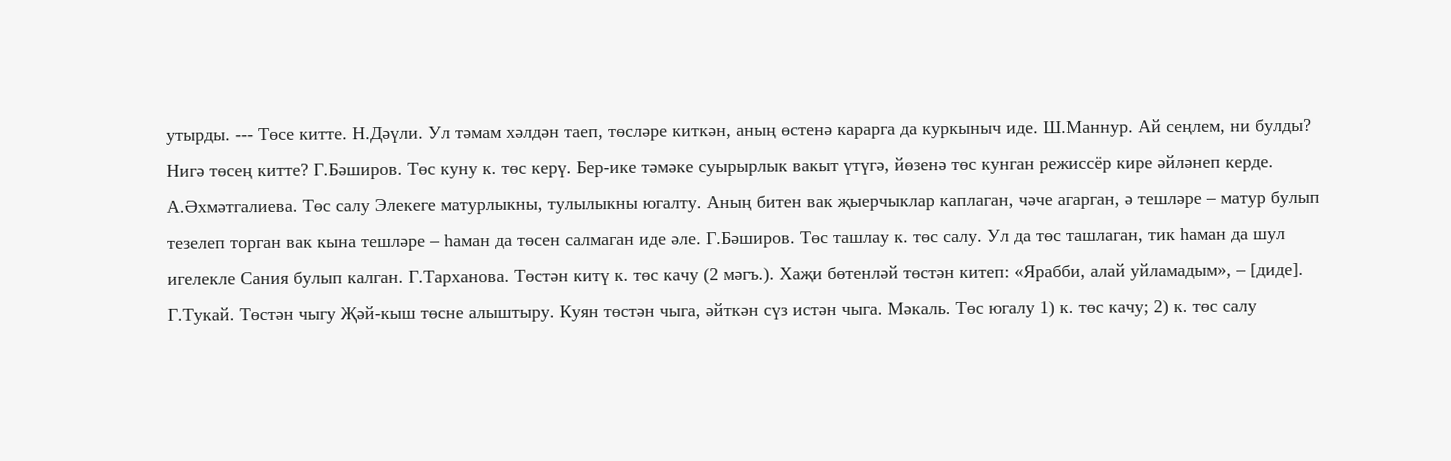утырды. --- Төсе китте. Н.Дәүли. Ул тәмам хәлдән таеп, төсләре киткән, аның өстенә карарга да куркыныч иде. Ш.Маннур. Ай сеңлем, ни булды? Нигә төсең китте? Г.Бәширов. Төс куну к. төс керү. Бер-ике тәмәке суырырлык вакыт үтүгә, йөзенә төс кунган режиссёр кире әйләнеп керде. А.Әхмәтгалиева. Төс салу Элекеге матурлыкны, тулылыкны югалту. Аның битен вак җыерчыклар каплаган, чәче агарган, ә тешләре – матур булып тезелеп торган вак кына тешләре – һаман да төсен салмаган иде әле. Г.Бәширов. Төс ташлау к. төс салу. Ул да төс ташлаган, тик һаман да шул игелекле Сания булып калган. Г.Тарханова. Төстән китү к. төс качу (2 мәгъ.). Хаҗи бөтенләй төстән китеп: «Ярабби, алай уйламадым», – [диде]. Г.Тукай. Төстән чыгу Җәй-кыш төсне алыштыру. Куян төстән чыга, әйткән сүз истән чыга. Мәкаль. Төс югалу 1) к. төс качу; 2) к. төс салу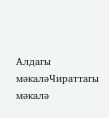Алдагы мәкаләЧираттагы мәкалә